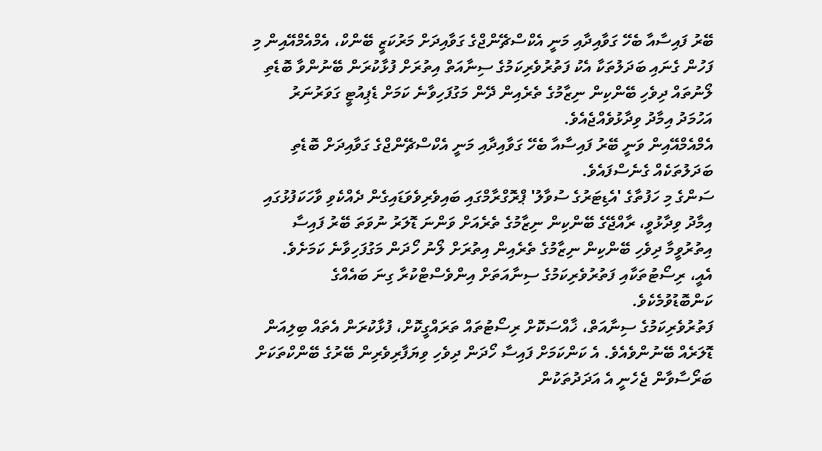ބޭރު ފައިސާއާ ބެހޭ ގަވާއިދާއި މަނީ އެކްސްޗޭންޖްގެ ގަވާއިދަށް މަރުކަޒީ ބޭންކް، އެމްއެމްއޭއިން މި ފަހުން ގެނައި ބަދަލުތަކާ އެކު ފަތުރުވެރިކަމުގެ ސިނާއަތް އިތުރަށް ފުޅާކުރަން ބޭނުންވާ ބޮޑެތި ލޯނުތައް ދިވެހި ބޭންކިން ނިޒާމުގެ ތެރެއިން ދޭން މަގުފަހިވާނެ ކަމަށް ޑެޕިއުޓީ ގަވަރުނަރު އަހުމަދު އިމާދު ވިދާޅުވެއްޖެއެވެ.
އެމްއެމްއޭއިން ވަނީ ބޭރު ފައިސާއާ ބެހޭ ގަވާއިދާއި މަނީ އެކްސްޗޭންޖްގެ ގަވާއިދަށް ބޮޑެތި ބަދަލުތަކެއް ގެނެސްފައެވެ.
ސަންގެ މި ހަފުތާގެ 'އެޑިޓަރުގެ ސުވާލު' ޕްރޮގްރާމްގައި ބައިވެރިވެވަޑައިގެން ދެއްކެވި ވާހަކަފުޅުގައި އިމާދު ވިދާޅުވީ، ރާއްޖޭގެ ބޭންކިން ނިޒާމުގެ ތެރެއަށް ވަންނަ ޑޮލަރު ނުވަތަ ބޭރު ފައިސާ އިތުރުވީމާ ދިވެހި ބޭންކިން ނިޒާމުގެ ތެރެއިން އިތުރަށް ލޯނު ހޯދަން މަގުފަހިވާނެ ކަމަށެވެ.
އެއީ، ރިސޯޓުތަކާއި ފަތުރުވެރިކަމުގެ ސިނާއަތަށް އިންވެސްޓްކުރާ ގިނަ ބައެއްގެ ކަންބޮޑުވުމެކެވެ.
ފަތުރުވެރިކަމުގެ ސިނާއަތް، ޚާއްސަކޮށް ރިސޯޓުތައް ތަރައްގީކޮށް، ފުޅާކުރަން އެތައް ބިލިއަން ޑޮލަރެއް ބޭނުންވެއެވެ. އެ ކަންކަމަށް ފައިސާ ހޯދަން ދިވެހި ވިޔަފާރިވެރިން ބޭރުގެ ބޭންކްތަކަށް ބަރޯސާވާން ޖެހެނީ އެ އަދަދުތަކުން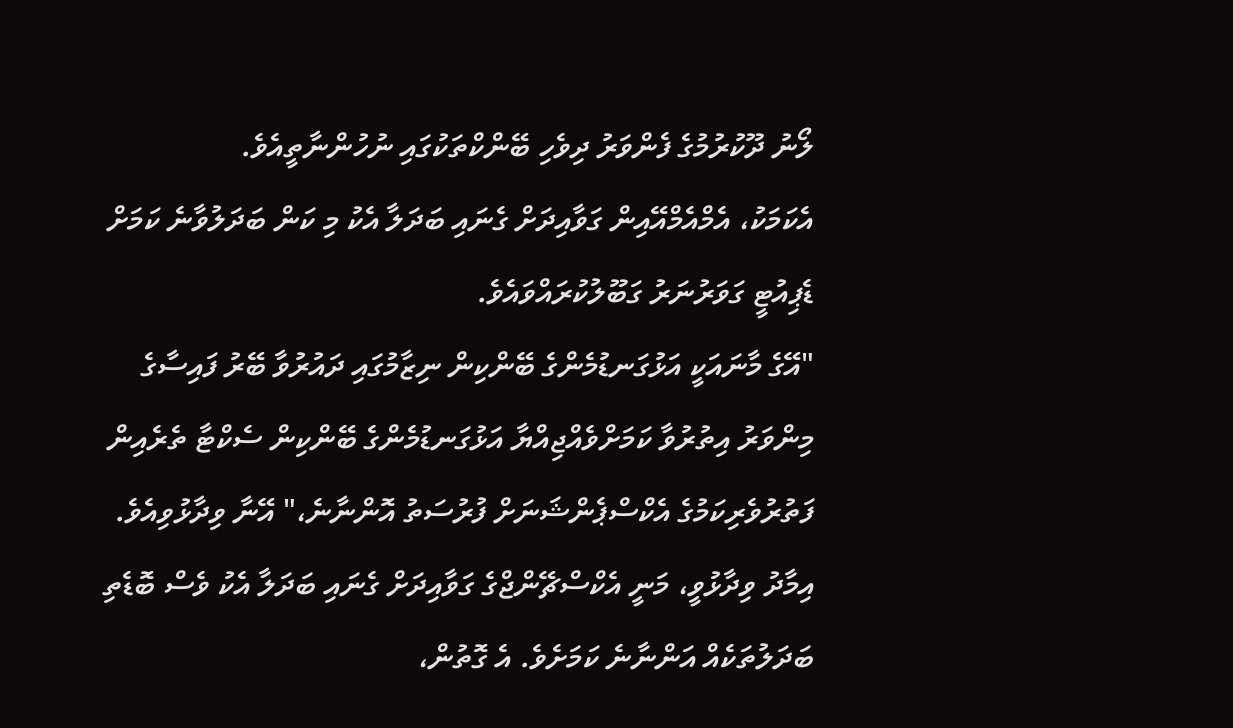ލޯނު ދޫކުރުމުގެ ފެންވަރު ދިވެހި ބޭންކްތަކުގައި ނުހުންނާތީއެވެ.
އެކަމަކު، އެމްއެމްއޭއިން ގަވާއިދަށް ގެނައި ބަދަލާ އެކު މި ކަން ބަދަލުވާނެ ކަމަށް ޑެޕިއުޓީ ގަވަރުނަރު ގަބޫލުކުރައްވައެވެ.
"އޭގެ މާނައަކީ އަޅުގަނޑުމެންގެ ބޭންކިން ނިޒާމުގައި ދައުރުވާ ބޭރު ފައިސާގެ މިންވަރު އިތުރުވާ ކަމަށްވެއްޖިއްޔާ އަޅުގަނޑުމެންގެ ބޭންކިން ސެކްޓާ ތެރެއިން ފަތުރުވެރިކަމުގެ އެކްސްޕެންޝަނަށް ފުރުސަތު އޮންނާނެ،" އޭނާ ވިދާޅުވިއެވެ.
އިމާދު ވިދާޅުވީ، މަނީ އެކްސްޗޭންޖްގެ ގަވާއިދަށް ގެނައި ބަދަލާ އެކު ވެސް ބޮޑެތި ބަދަލުތަކެއް އަންނާނެ ކަމަށެވެ. އެ ގޮތުން،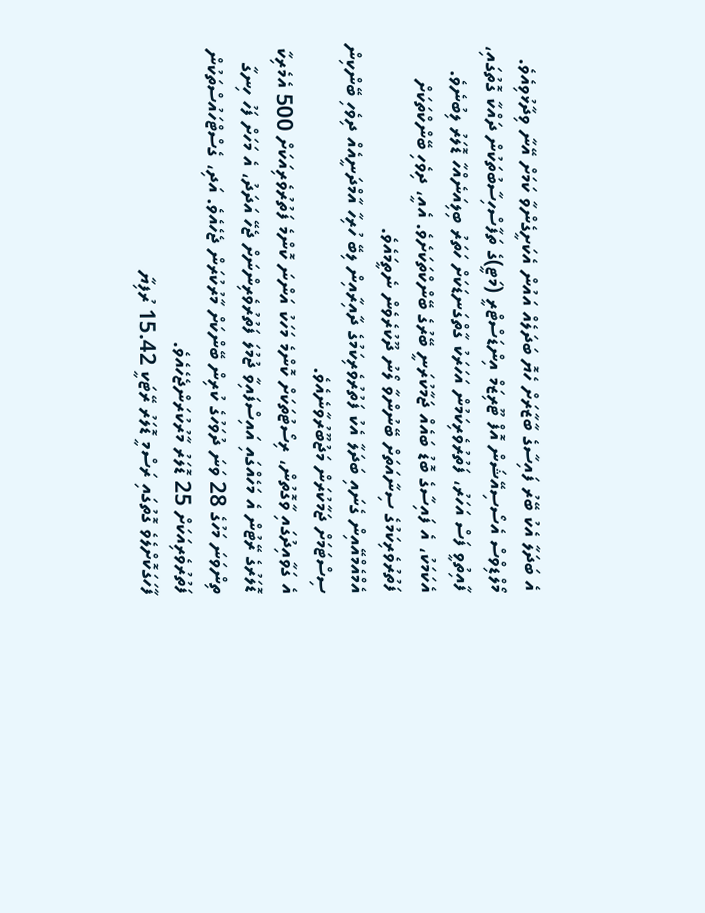އެ ބަދަލާ އެކު ބޭރު ފައިސާގެ ބާޒާރަށް ހެޔޮ ބަދަލެއް އައުން އެކަށީގެންވާ ކަމަށް އޭނާ ވިދާޅުވިއެވެ.
މޯލްޑިވްސް އެސޯސިއޭޝަން އޮފް ޓޫރިޒަމް އިންޑަސްޓްރީ (މަޓީ)ގެ ތަފާސްހިސާބުތަކުން ދައްކާ ގޮތުގައި، ފާއިތުވީ ފަސް އަހަރު، ފަތުރުވެރިކަމުން އަހަރަކު ގާތްގަނޑަކަށް ހަތަރު ބިލިއަނެއްހާ ޑޮލަރު ލިބުނެވެ. އެކަމަކު، އެ ފައިސާގެ ބޮޑު ބައެއް ޖަމާކުރަނީ ބޭރުގެ ބޭންކްތަކަށެވެ. އެއީ، ދިވެހި ބޭންކްތަކަށް ފަތުރުވެރިކަމުގެ ސިނާއަތަށް ބޭނުންވާ ލޯނު ދޫކުރެވެން ނެތީމައެވެ.
އެމްއެމްއޭއިން ގެނައި ބަދަލާ އެކު ފަތުރުވެރިކަމުގެ ދާއިރާއިން ލިބޭ ހުރިހާ އާމްދަނީއެއް ދިވެހި ބޭންކިން ސިސްޓަމަށް ޖަމާކުރަން މަޖުބޫރުވާނެއެވެ.
އެ ގަވާއިދުގައި ވާގޮތުން، ރިސޯޓުތަކަށް ކޮންމެ މަހަކު އަންނަ ކޮންމެ ފަތުރުވެރިއަކަށް 500 އެމެރިކާ ޑޮލަރުގެ ރޭޓުން އެ މަހެއްގައި އައިސްފައިވާ ޖުމުލަ ފަތުރުވެރިންނަށް ޖެހޭ އަދަދު، އެ މަހަށް ފަހު ހިނގާ ތިންވަނަ މަހުގެ 28 ވަނަ ދުވަހުގެ ކުރިން ބޭންކަށް މާރުކުރަން ޖެހެއެވެ. އަދި، ގެސްޓްހައުސްތަކުން ފަތުރުވެރިއަކަށް 25 ޑޮލަރު މާރުކުރަންޖެހެއެވެ.
ފާހަގަކޮށްލެވެ ގޮތުގައި ރަސްމީ ޑޮލަރު ރޭޓަކީ 15.42 ރުފިޔާ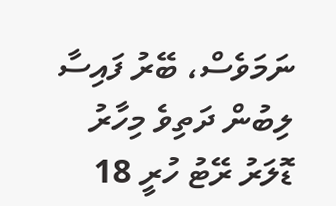ނަމަވެސް، ބޭރު ފައިސާ ލިބުން ދަތިވެ މިހާރު ޑޮލަރު ރޭޓު ހުރީ 18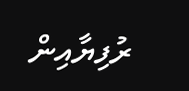ރުފިޔާއިން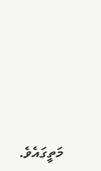މަތީގައެވެ.